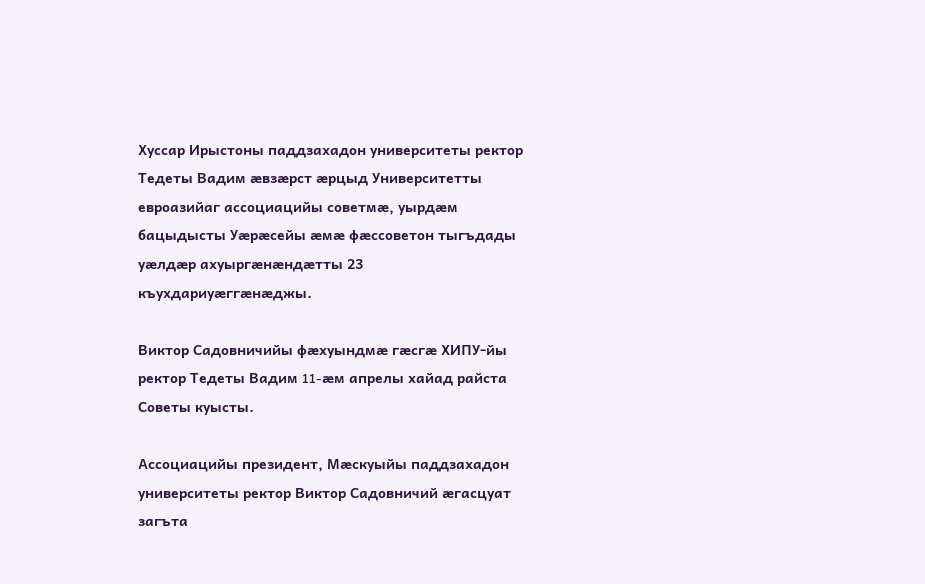Хуссар Ирыстоны паддзахадон университеты ректор Тедеты Вадим æвзæрст æрцыд Университетты евроазийаг ассоциацийы советмæ, уырдæм бацыдысты Уæрæсейы æмæ фæссоветон тыгъдады уæлдæр ахуыргæнæндæтты 23 къухдариуæггæнæджы.

Виктор Садовничийы фæхуындмæ гæсгæ ХИПУ-йы ректор Тедеты Вадим 11-æм апрелы хайад райста  Советы куысты.

Ассоциацийы президент, Мæскуыйы паддзахадон университеты ректор Виктор Садовничий æгасцуат загъта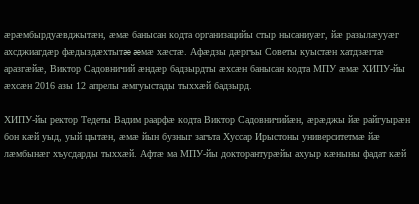æрæмбырдуæвджытæн, æмæ банысан кодта организацийы стыр нысаниуæг, йæ разылæууæг ахсджиагдæр фæдыздæхтытæ æмæ хæстæ. Афæдзы дæргъы Советы куыстæн хатдзæгтæ аразгæйæ, Виктор Садовничий æндæр бадзырдты æхсæн банысан кодта МПУ æмæ ХИПУ-йы æхсæн 2016 азы 12 апрелы æмгуыстады тыххæй бадзырд.

ХИПУ-йы ректор Тедеты Вадим раарфæ кодта Виктор Садовничийæн, æрæджы йæ райгуырæн бон кæй уыд, уый цытæн, æмæ йын бузныг загъта Хуссар Ирыстоны университетмæ йæ лæмбынæг хъусдарды тыххæй. Афтæ ма МПУ-йы докторантурæйы ахуыр кæныны фадат кæй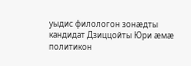уыдис филологон зонæдты кандидат Дзиццойты Юри æмæ политикон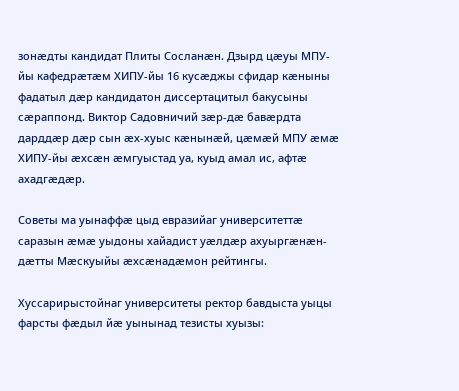зонæдты кандидат Плиты Сосланæн. Дзырд цæуы МПУ-йы кафедрæтæм ХИПУ-йы 16 кусæджы сфидар кæныны фадатыл дæр кандидатон диссертацитыл бакусыны сæраппонд. Виктор Садовничий зæр-дæ бавæрдта дарддæр дæр сын æх-хуыс кæнынæй, цæмæй МПУ æмæ ХИПУ-йы æхсæн æмгуыстад уа, куыд амал ис, афтæ ахадгæдæр.

Советы ма уынаффæ цыд евразийаг университеттæ саразын æмæ уыдоны хайадист уæлдæр ахуыргæнæн-дæтты Мæскуыйы æхсæнадæмон рейтингы.

Хуссарирыстойнаг университеты ректор бавдыста уыцы фарсты фæдыл йæ уынынад тезисты хуызы: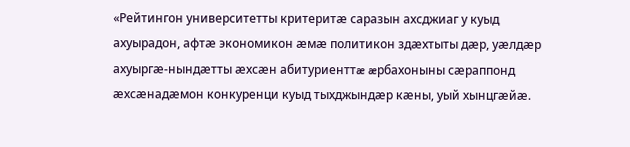«Рейтингон университетты критеритæ саразын ахсджиаг у куыд ахуырадон, афтæ экономикон æмæ политикон здæхтыты дæр, уæлдæр ахуыргæ-нындæтты æхсæн абитуриенттæ æрбахоныны сæраппонд æхсæнадæмон конкуренци куыд тыхджындæр кæны, уый хынцгæйæ.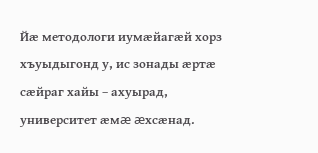Йæ методологи иумæйагæй хорз хъуыдыгонд у, ис зонады æртæ сæйраг хайы – ахуырад, университет æмæ æхсæнад.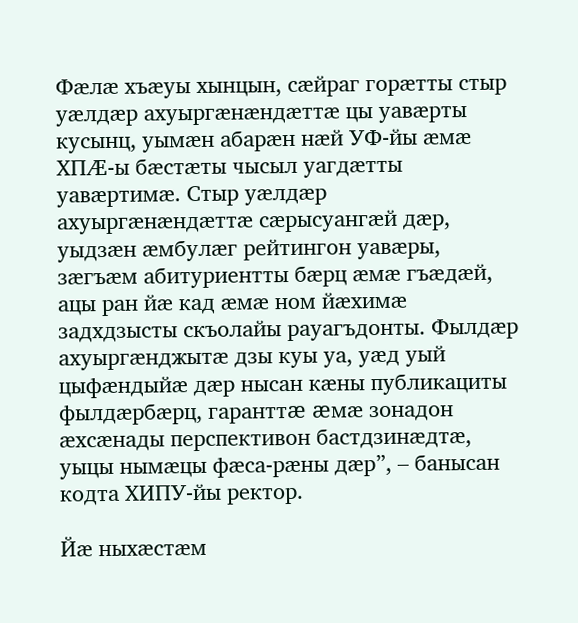Фæлæ хъæуы хынцын, сæйраг горæтты стыр уæлдæр ахуыргæнæндæттæ цы уавæрты кусынц, уымæн абарæн нæй УФ-йы æмæ ХПÆ-ы бæстæты чысыл уагдæтты уавæртимæ. Стыр уæлдæр ахуыргæнæндæттæ сæрысуангæй дæр, уыдзæн æмбулæг рейтингон уавæры, зæгъæм абитуриентты бæрц æмæ гъæдæй, ацы ран йæ кад æмæ ном йæхимæ задхдзысты скъолайы рауагъдонты. Фылдæр ахуыргæнджытæ дзы куы уа, уæд уый цыфæндыйæ дæр нысан кæны публикациты фылдæрбæрц, гаранттæ æмæ зонадон æхсæнады перспективон бастдзинæдтæ, уыцы нымæцы фæса-рæны дæр”, – банысан кодта ХИПУ-йы ректор.

Йæ ныхæстæм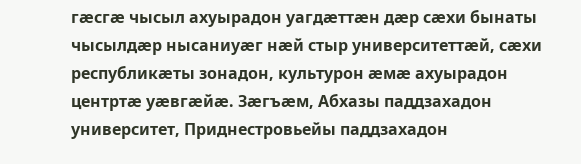гæсгæ чысыл ахуырадон уагдæттæн дæр сæхи бынаты чысылдæр нысаниуæг нæй стыр университеттæй, сæхи республикæты зонадон, культурон æмæ ахуырадон центртæ уæвгæйæ. Зæгъæм, Абхазы паддзахадон университет, Приднестровьейы паддзахадон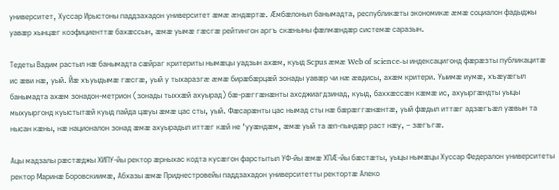университет, Хуссар Ирыстоны паддзахадон университет æмæ æндæртæ. Æмбæлоныл банымадта, республикæты экономикæ æмæ социалон фадыджы уавæр хынцæг коэфициенттæ бахæссын, æмæ уымæ гæсгæ рейтингон аргъ скæныны фæлмæндæр системæ саразын.

Тедеты Вадим растыл нæ банымадта сæйраг критериты нымæцы уадзын ахæм, куыд Scpus æмæ Web of science-ы индексацигонд фæрæзты публикацитæ ис æви нæ, уый. Йæ хъуыдымæ гæсгæ, уый у тыхаразгæ æмæ бирæбæрцæй зонады уавæр чи нæ æвдисы, ахæм критери. Уыимæ иумæ, хъæуæгыл банымадта ахæм зонадон-метрион (зонады тыххæй ахуырад) бæ-рæггæнæнты ахсджиагдзинад, куыд, баххæссæн кæмæ ис, ахуыргæндты уыцы мыхуыргонд куыстытæй куыд пайда цæуы æмæ цас сты, уый. Фæсарæнты цас нымад сты нæ бæрæггæнæнтæ, уый фæдыл иттæг адзæгъæл уæвын та нысан кæны, нæ националон зонад æмæ ахуырадыл иттæг кæй не ‘ууæндæм, æмæ уый та æп-пындæр раст нæу, – зæгъгæ.

Ацы мадзалы рæстæджы ХИПУ-йы ректор æрныхас кодта кусæгон фарстытыл УФ-йы æмæ ХПÆ-йы бæстæты, уыцы нымæцы Хуссар Федералон университеты ректор Маринæ Боровскиимæ, Абхазы æмæ Приднестровейы паддзахадон университетты ректортæ Алеко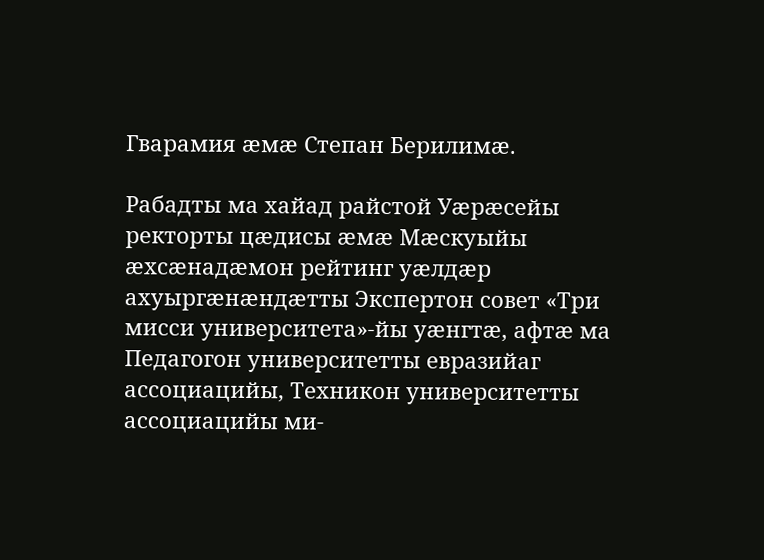Гварамия æмæ Степан Берилимæ.

Рабадты ма хайад райстой Уæрæсейы ректорты цæдисы æмæ Мæскуыйы æхсæнадæмон рейтинг уæлдæр ахуыргæнæндæтты Экспертон совет «Три мисси университета»-йы уæнгтæ, афтæ ма Педагогон университетты евразийаг ассоциацийы, Техникон университетты ассоциацийы ми-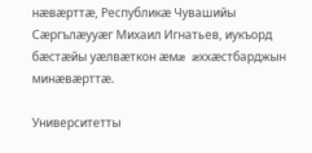нæвæрттæ, Республикæ Чувашийы Сæргълæууæг Михаил Игнатьев, иукъорд бæстæйы уæлвæткон æмæ æххæстбарджын минæвæрттæ.

Университетты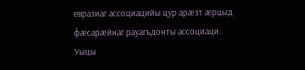евразиаг ассоциацийы цур арæзт æрцыд фæсарæйнаг рауагъдонты ассоциаци. Уыцы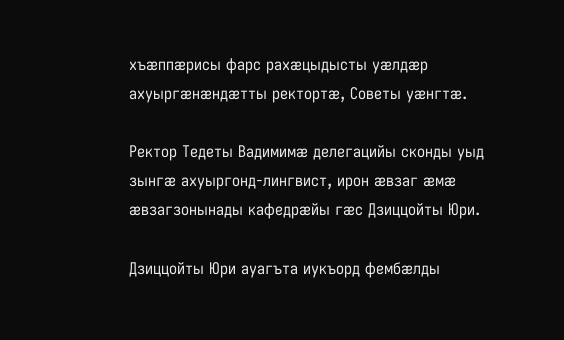хъæппæрисы фарс рахæцыдысты уæлдæр ахуыргæнæндæтты ректортæ, Советы уæнгтæ.

Ректор Тедеты Вадимимæ делегацийы сконды уыд зынгæ ахуыргонд-лингвист, ирон æвзаг æмæ æвзагзонынады кафедрæйы гæс Дзиццойты Юри.

Дзиццойты Юри ауагъта иукъорд фембæлды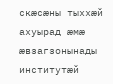скæсæны тыххæй ахуырад æмæ æвзагзонынады институтæй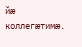йæ коллегæтимæ.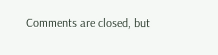Comments are closed, but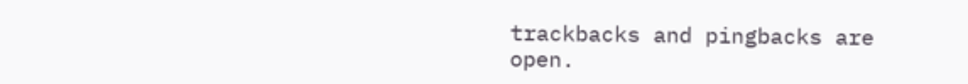trackbacks and pingbacks are open.